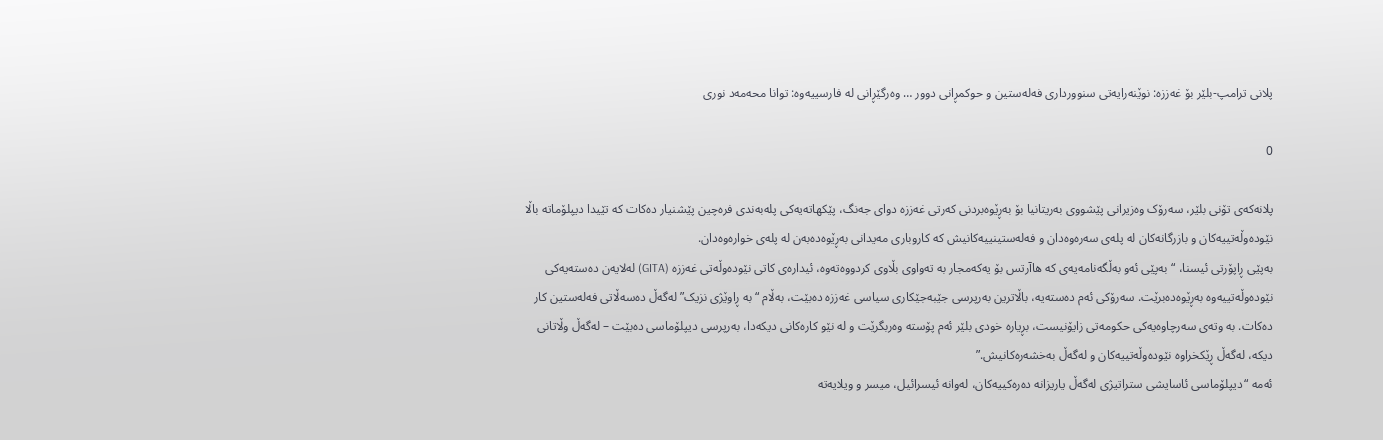پلانی ترامپ-بلێر بۆ غەززە: نوێنەرایەتی سنوورداری فەلەستین و حوکمڕانی دوور … وەرگێڕانی لە فارسییەوە: توانا محەمەد نوری

0

پلانەکەی تۆنی بلێر، سەرۆک وەزیرانی پێشووی بەریتانیا بۆ بەڕێوەبردنی کەرتی غەززە دوای جەنگ، پێکهاتەیەکی پلەبەندی فرەچین پێشنیار دەکات کە تێیدا دیپلۆماتە باڵا نێودەوڵەتییەکان و بازرگانەکان لە پلەی سەرەوەدان و فەلەستینییەکانیش کە کاروباری مەیدانی بەڕێوەدەبەن لە پلەی خوارەوەدان.
بەپێی ڕاپۆرتی ئیسنا، “بەپێی ئەو بەڵگەنامەیەی کە هاآرتس بۆ یەکەمجار بە تەواوی بڵاوی کردووەتەوە، ئیدارەی کاتی نێودەوڵەتی غەززە (GITA) لەلایەن دەستەیەکی نێودەوڵەتییەوە بەڕێوەدەبرێت. سەرۆکی ئەم دەستەیە، باڵاترین بەرپرسی جێبەجێکاری سیاسی غەززە دەبێت، بەڵام “بە ڕاوێژی نزیک” لەگەڵ دەسەڵاتی فەلەستین کار دەکات. بە وتەی سەرچاوەیەکی حکومەتی زایۆنیست، بڕیارە خودی بلێر ئەم پۆستە وەربگرێت و لە نێو کارەکانی دیکەدا، بەرپرسی دیپلۆماسی دەبێت – لەگەڵ وڵاتانی دیکە، لەگەڵ ڕێکخراوە نێودەوڵەتییەکان و لەگەڵ بەخشەرەکانیش.”
ئەمە “دیپلۆماسی ئاسایشی ستراتیژی لەگەڵ یاریزانە دەرەکییەکان، لەوانە ئیسرائیل، میسر و ویلایەتە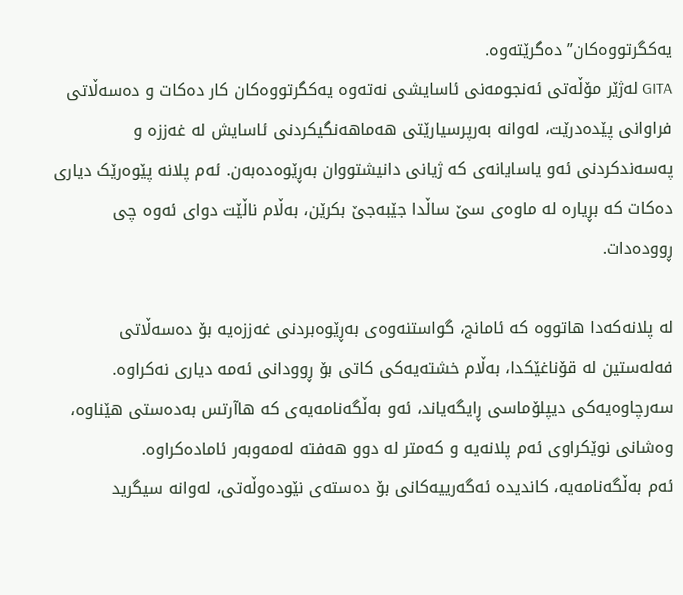یەکگرتووەکان” دەگرێتەوە.
GITA لەژێر مۆڵەتی ئەنجومەنی ئاسایشی نەتەوە یەکگرتووەکان کار دەکات و دەسەڵاتی فراوانی پێدەدرێت، لەوانە بەرپرسیارێتی هەماهەنگیکردنی ئاسایش لە غەززە و پەسەندکردنی ئەو یاسایانەی کە ژیانی دانیشتووان بەڕێوەدەبەن. ئەم پلانە پێوەرێک دیاری دەکات کە بڕیارە لە ماوەی سێ ساڵدا جێبەجێ بکرێن، بەڵام ناڵێت دوای ئەوە چی ڕوودەدات.

لە پلانەکەدا هاتووە کە ئامانج، گواستنەوەی بەڕێوەبردنی غەززەیە بۆ دەسەڵاتی فەلەستین لە قۆناغێکدا، بەڵام خشتەیەکی کاتی بۆ ڕوودانی ئەمە دیاری نەکراوە. سەرچاوەیەکی دیپلۆماسی ڕایگەیاند، ئەو بەڵگەنامەیەی کە هاآرتس بەدەستی هێناوە، وەشانی نوێکراوی ئەم پلانەیە و کەمتر لە دوو هەفتە لەمەوبەر ئامادەکراوە.
ئەم بەڵگەنامەیە، کاندیدە ئەگەرییەکانی بۆ دەستەی نێودەوڵەتی، لەوانە سیگرید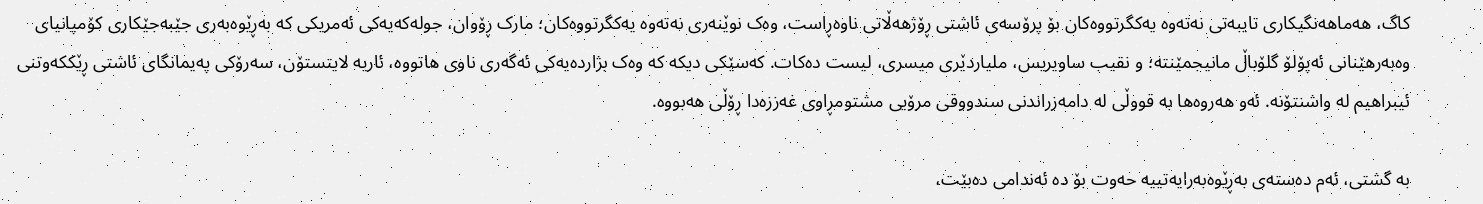کاگ، هەماهەنگیکاری تایبەتی نەتەوە یەکگرتووەکان بۆ پرۆسەی ئاشتی ڕۆژهەڵاتی ناوەڕاست، وەک نوێنەری نەتەوە یەکگرتووەکان؛ مارک ڕۆوان، جولەکەیەکی ئەمریکی کە بەڕێوەبەری جێبەجێکاری کۆمپانیای وەبەرهێنانی ئەپۆلۆ گلۆباڵ مانیجمێنتە؛ و نقیب ساویریس، ملیاردێری میسری، لیست دەکات. کەسێکی دیکە کە وەک بژاردەیەکی ئەگەری ناوی هاتووە، ئاریە لایتستۆن، سەرۆکی پەیمانگای ئاشتی ڕێککەوتنی ئیبراهیم لە واشنتۆنە. ئەو هەروەها بە قووڵی لە دامەزراندنی سندووقی مرۆیی مشتومڕاوی غەززەدا ڕۆڵی هەبووە.

بە گشتی، ئەم دەستەی بەڕێوەبەرایەتییە حەوت بۆ دە ئەندامی دەبێت،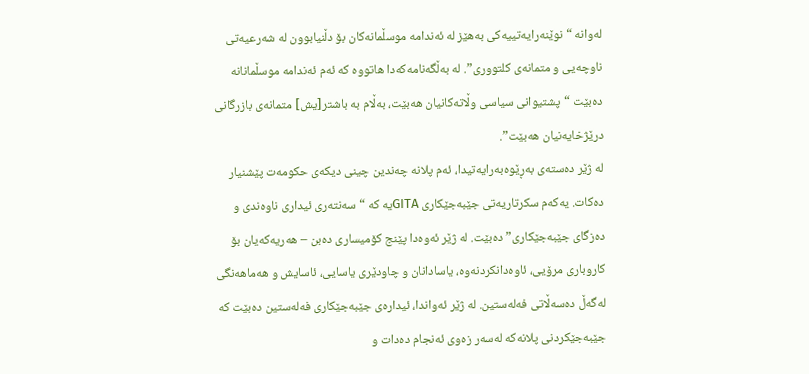لەوانە “نوێنەرایەتییەکی بەهێز لە ئەندامە موسڵمانەکان بۆ دڵنیابوون لە شەرعیەتی ناوچەیی و متمانەی کلتووری”. لە بەڵگەنامەکەدا هاتووە کە ئەم ئەندامە موسڵمانانە دەبێت “پشتیوانی سیاسی وڵاتەکانیان هەبێت، بەڵام بە باشتر[یش] متمانەی بازرگانی درێژخایەنیان هەبێت”.
لە ژێر دەستەی بەڕێوەبەرایەتیدا، ئەم پلانە چەندین چینی دیکەی حکومەت پێشنیار دەکات. یەکەم سکرتاریەتی جێبەجێکاری GITAیە کە “سەنتەری ئیداری ناوەندی و دەزگای جێبەجێکاری” دەبێت. لە ژێر ئەوەدا پێنج کۆمیساری دەبن – هەریەکەیان بۆ کاروباری مرۆیی، ئاوەدانکردنەوە، یاسادانان و چاودێری یاسایی، ئاسایش و هەماهەنگی لەگەڵ دەسەڵاتی فەلەستین. لە ژێر ئەواندا، ئیدارەی جێبەجێکاری فەلەستین دەبێت کە جێبەجێکردنی پلانەکە لەسەر زەوی ئەنجام دەدات و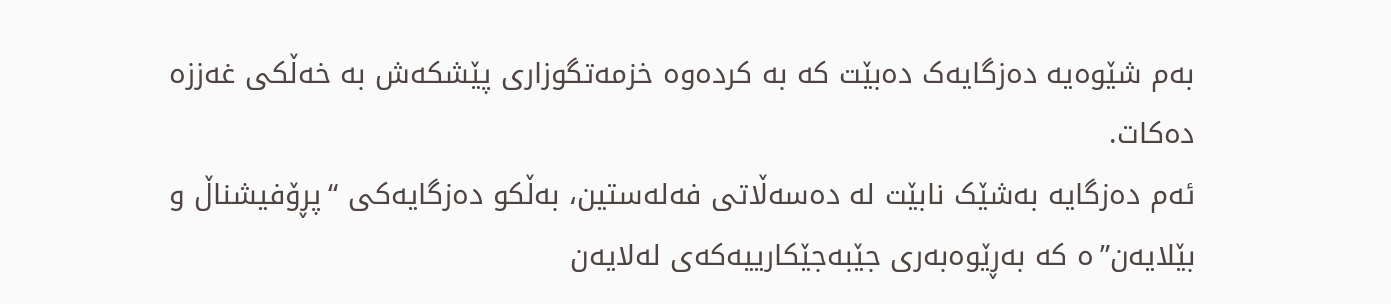بەم شێوەیە دەزگایەک دەبێت کە بە کردەوە خزمەتگوزاری پێشکەش بە خەڵکی غەززە دەکات.
ئەم دەزگایە بەشێک نابێت لە دەسەڵاتی فەلەستین، بەڵکو دەزگایەکی “پڕۆفیشناڵ و بێلایەن”ە کە بەڕێوەبەری جێبەجێکارییەکەی لەلایەن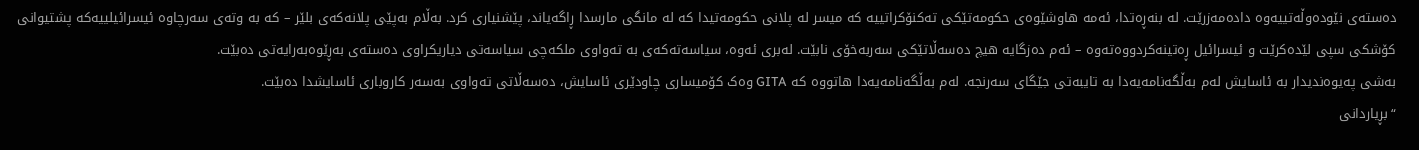دەستەی نێودەوڵەتییەوە دادەمەزرێت. لە بنەڕەتدا، ئەمە هاوشێوەی حکومەتێکی تەکنۆکراتییە کە میسر لە پلانی حکومەتیدا کە لە مانگی مارسدا ڕاگەیاند، پێشنیاری کرد. بەڵام بەپێی پلانەکەی بلێر – کە بە وتەی سەرچاوە ئیسرائیلییەکە پشتیوانی کۆشکی سپی لێدەکرێت و ئیسرائیل ڕەتینەکردووەتەوە – ئەم دەزگایە هیچ دەسەڵاتێکی سەربەخۆی نابێت. لەبری ئەوە، سیاسەتەکەی بە تەواوی ملکەچی سیاسەتی دیاریکراوی دەستەی بەڕێوەبەرایەتی دەبێت.
بەشی پەیوەندیدار بە ئاسایش لەم بەڵگەنامەیەدا بە تایبەتی جێگای سەرنجە. لەم بەڵگەنامەیەدا هاتووە کە GITA وەک کۆمیساری چاودێری ئاسایش، دەسەڵاتی تەواوی بەسەر کاروباری ئاسایشدا دەبێت.
“بڕیاردانی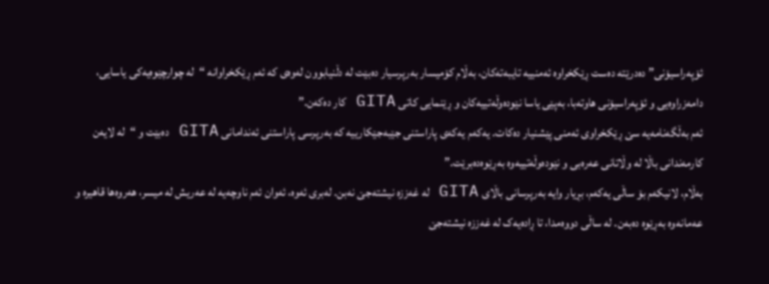ئۆپەراسیۆنی” دەدرێتە دەست ڕێکخراوە ئەمنییە تایبەتەکان، بەڵام کۆمیسار بەرپرسیار دەبێت لە دڵنیابوون لەوەی کە ئەم ڕێکخراوانە “لە چوارچێوەیەکی یاسایی، دامەزراوەیی و ئۆپەراسیۆنی هاوتەبا، بەپێی یاسا نێودەوڵەتییەکان و ڕێنمایی کاتی GITA کار دەکەن.”
ئەم بەڵگەنامەیە سێ ڕێکخراوی ئەمنی پێشنیار دەکات. یەکەم یەکەی پاراستنی جێبەجێکارییە کە بەرپرسی پاراستنی ئەندامانی GITA دەبێت و “لە لایەن کارمەندانی باڵا لە وڵاتانی عەرەبی و نێودەوڵەتییەوە بەڕێوەدەبرێت.”
بەڵام، لانیکەم بۆ ساڵی یەکەم، بڕیار وایە بەرپرسانی باڵای GITA لە غەززە نیشتەجێ نەبن. لەبری ئەوە، ئەوان ئەم ناوچەیە لە عەریش لە میسر، هەروەها قاهیرە و عەمانەوە بەڕێوە دەبەن. لە ساڵی دووەمدا، تا ڕادەیەک لە غەززە نیشتەجێ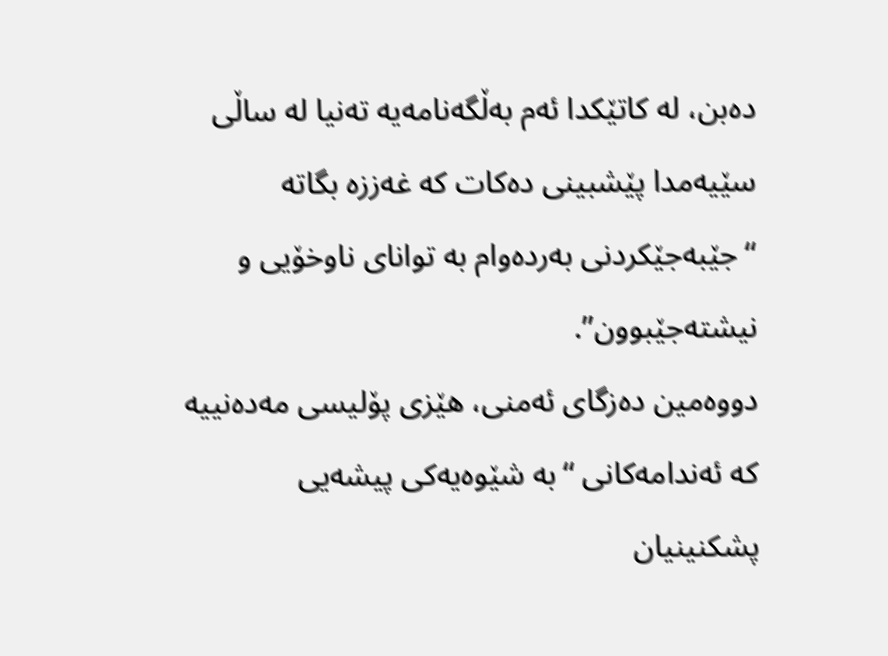دەبن، لە کاتێکدا ئەم بەڵگەنامەیە تەنیا لە ساڵی سێیەمدا پێشبینی دەکات کە غەززە بگاتە “جێبەجێکردنی بەردەوام بە توانای ناوخۆیی و نیشتەجێبوون”.
دووەمین دەزگای ئەمنی، هێزی پۆلیسی مەدەنییە کە ئەندامەکانی “بە شێوەیەکی پیشەیی پشکنینیان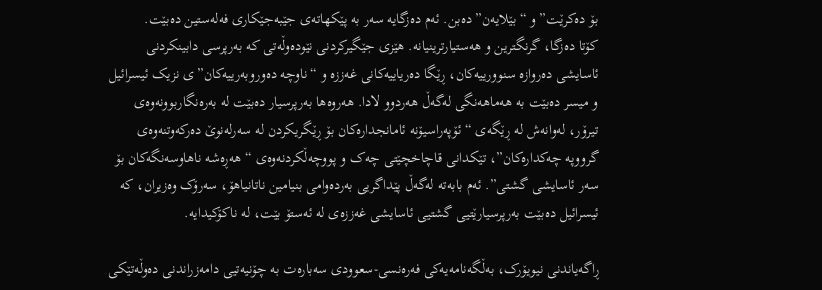بۆ دەکرێت” و “بێلایەن” دەبن. ئەم دەزگایە سەر بە پێکهاتەی جێبەجێکاری فەلەستین دەبێت.
کۆتا دەزگا، گرنگترین و هەستیارترینیانە. هێزی جێگیرکردنی نێودەوڵەتی کە بەرپرسی دابینکردنی ئاسایشی دەروازە سنوورییەکان، ڕێگا دەریاییەکانی غەززە و “ناوچە دەوروبەرییەکان”ی نزیک ئیسرائیل و میسر دەبێت بە هەماهەنگی لەگەڵ هەردوو لادا. هەروەها بەرپرسیار دەبێت لە بەرەنگاربوونەوەی تیرۆر، لەوانەش لە ڕێگەی “ئۆپەراسیۆنە ئامانجدارەکان بۆ ڕێگریکردن لە سەرلەنوێ دەرکەوتنەوەی گرووپە چەکدارەکان”، تێکدانی قاچاخچێتی چەک و پووچەڵکردنەوەی “هەڕەشە ناهاوسەنگەکان بۆ سەر ئاسایشی گشتی”. ئەم بابەتە لەگەڵ پێداگریی بەردەوامی بنیامین ناتانیاهۆ، سەرۆک وەزیران، کە ئیسرائیل دەبێت بەرپرسیارێتیی گشتیی ئاسایشی غەززەی لە ئەستۆ بێت، لە ناکۆکیدایە.

ڕاگەیاندنی نیویۆرک، بەڵگەنامەیەکی فەرەنسی-سعوودی سەبارەت بە چۆنیەتیی دامەزراندنی دەوڵەتێکی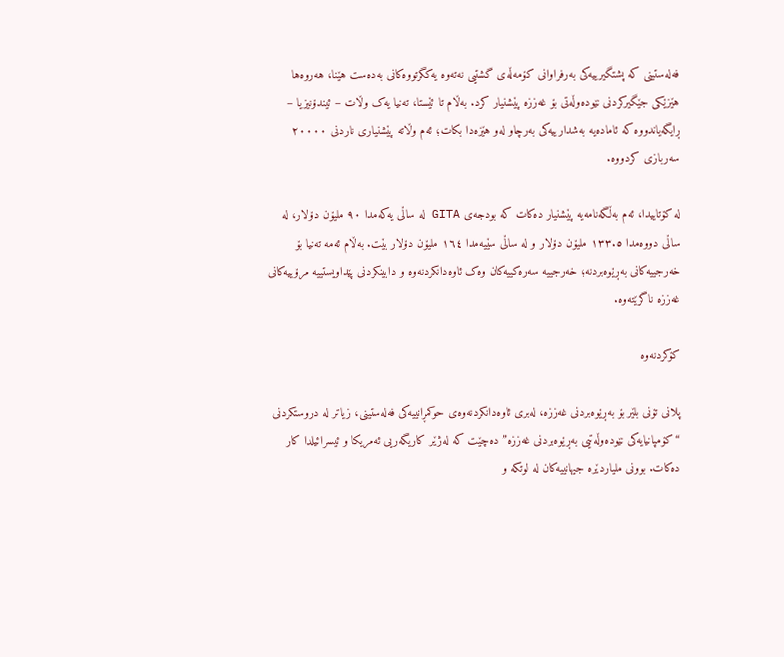فەلەستینی کە پشتگیرییەکی بەرفراوانی کۆمەڵەی گشتیی نەتەوە یەکگرتووەکانی بەدەست هێنا، هەروەها هێزێکی جێگیرکردنی نێودەوڵەتی بۆ غەززە پێشنیار کرد. بەڵام تا ئێستا، تەنیا یەک وڵات – ئیندۆنیزیا – ڕایگەیاندووە کە ئامادەیە بەشدارییەکی بەرچاو لەو هێزەدا بکات؛ ئەم وڵاتە پێشنیاری ناردنی ٢٠٠٠٠ سەربازی کردووە.

لە کۆتاییدا، ئەم بەڵگەنامەیە پێشنیار دەکات کە بودجەی GITA لە ساڵی یەکەمدا ٩٠ ملیۆن دۆلار، لە ساڵی دووەمدا ١٣٣.٥ ملیۆن دۆلار و لە ساڵی سێیەمدا ١٦٤ ملیۆن دۆلار بێت. بەڵام ئەمە تەنیا بۆ خەرجییەکانی بەڕێوەبردنە؛ خەرجییە سەرەکییەکان وەک ئاوەدانکردنەوە و دابینکردنی پێداویستییە مرۆییەکانی غەززە ناگرێتەوە.

کۆکردنەوە

پلانی تۆنی بلێر بۆ بەڕێوەبردنی غەززە، لەبری ئاوەدانکردنەوەی حوکمڕانییەکی فەلەستینی، زیاتر لە دروستکردنی “کۆمپانیایەکی نێودەوڵەتیی بەڕێوەبردنی غەززە” دەچێت کە لەژێر کاریگەریی ئەمریکا و ئیسرائیلدا کار دەکات. بوونی ملیاردێرە جیهانییەکان لە لوتکە و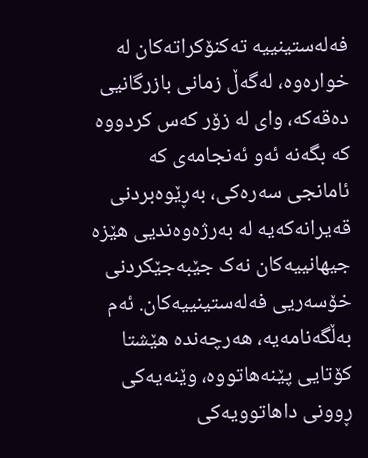فەلەستینییە تەکنۆکراتەکان لە خوارەوە، لەگەڵ زمانی بازرگانیی دەقەکە، وای لە زۆر کەس کردووە کە بگەنە ئەو ئەنجامەی کە ئامانجی سەرەکی، بەڕێوەبردنی قەیرانەکەیە لە بەرژەوەندیی هێزە جیهانییەکان نەک جێبەجێکردنی خۆسەریی فەلەستینییەکان. ئەم بەڵگەنامەیە، هەرچەندە هێشتا کۆتایی پێنەهاتووە، وێنەیەکی ڕوونی داهاتوویەکی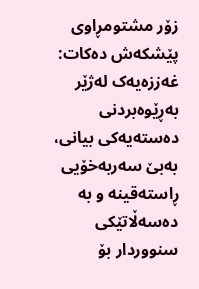زۆر مشتومڕاوی پێشکەش دەکات: غەززەیەک لەژێر بەڕێوەبردنی دەستەیەکی بیانی، بەبێ سەربەخۆیی ڕاستەقینە و بە دەسەڵاتێکی سنووردار بۆ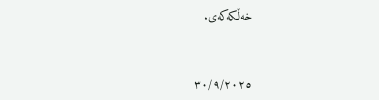خەڵکەکەی.



٣٠/٩/٢٠٢٥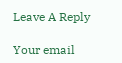Leave A Reply

Your email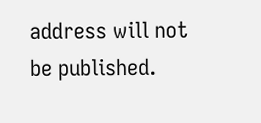address will not be published.